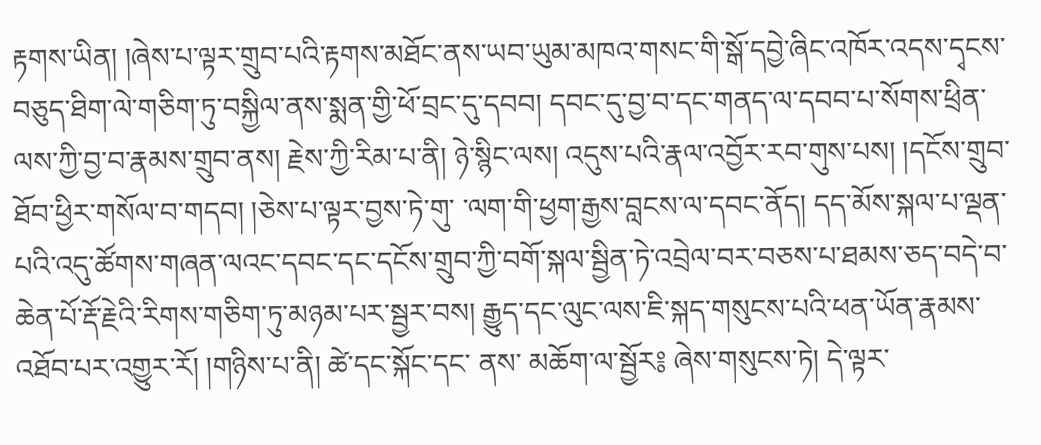རྟགས་ཡིན། །ཞེས་པ་ལྟར་གྲུབ་པའི་རྟགས་མཐོང་ནས་ཡབ་ཡུམ་མཁའ་གསང་གི་སྒོ་དབྱེ་ཞིང་འཁོར་འདས་དྭངས་བཅུད་ཐིག་ལེ་གཅིག་ཏུ་བསྐྱིལ་ནས་སྨན་གྱི་ཕོ་བྲང་དུ་དབབ། དབང་དུ་བྱ་བ་དང་གནད་ལ་དབབ་པ་སོགས་ཕྲིན་ལས་ཀྱི་བྱ་བ་རྣམས་གྲུབ་ནས། རྗེས་ཀྱི་རིམ་པ་ནི། ཉེ་སྙིང་ལས། འདུས་པའི་རྣལ་འབྱོར་རབ་གུས་པས། །དངོས་གྲུབ་ཐོབ་ཕྱིར་གསོལ་བ་གདབ། །ཅེས་པ་ལྟར་བྱས་ཏེ་གུ་ ་ལག་གི་ཕྱག་རྒྱས་བླངས་ལ་དབང་ནོད། དད་མོས་སྐལ་པ་ལྡན་པའི་འདུ་ཚོགས་གཞན་ལའང་དབང་དང་དངོས་གྲུབ་ཀྱི་བགོ་སྐལ་སྦྱིན་ཏེ་འབྲེལ་བར་བཅས་པ་ཐམས་ཅད་བདེ་བ་ཆེན་པོ་རྡོ་རྗེའི་རིགས་གཅིག་ཏུ་མཉམ་པར་སྦྱར་བས། རྒྱུད་དང་ལུང་ལས་ཇི་སྐད་གསུངས་པའི་ཕན་ཡོན་རྣམས་འཐོབ་པར་འགྱུར་རོ། །གཉིས་པ་ནི། ཚེ་དང་སྐོང་དང་ ནས་ མཆོག་ལ་སྦྱོར༔ ཞེས་གསུངས་ཏེ། དེ་ལྟར་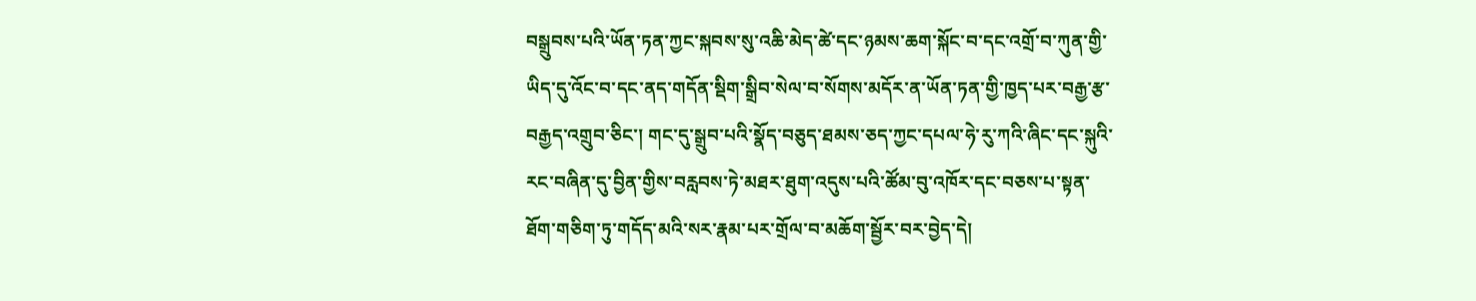བསྒྲུབས་པའི་ཡོན་ཏན་ཀྱང་སྐབས་སུ་འཆི་མེད་ཚེ་དང་ཉམས་ཆག་སྐོང་བ་དང་འགྲོ་བ་ཀུན་གྱི་ཡིད་དུ་འོང་བ་དང་ནད་གདོན་སྡིག་སྒྲིབ་སེལ་བ་སོགས་མདོར་ན་ཡོན་ཏན་གྱི་ཁྱད་པར་བརྒྱ་རྩ་བརྒྱད་འགྲུབ་ཅིང་། གང་དུ་སྒྲུབ་པའི་སྣོད་བཅུད་ཐམས་ཅད་ཀྱང་དཔལ་ཧེ་རུ་ཀའི་ཞིང་དང་སྐུའི་རང་བཞིན་དུ་བྱིན་གྱིས་བརླབས་ཏེ་མཐར་ཐུག་འདུས་པའི་ཚོམ་བུ་འཁོར་དང་བཅས་པ་སྟན་ཐོག་གཅིག་ཏུ་གདོད་མའི་སར་རྣམ་པར་གྲོལ་བ་མཆོག་སྦྱོར་བར་བྱེད་དེ།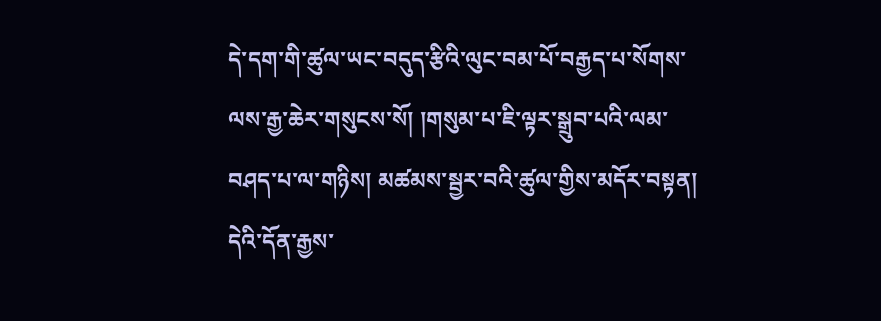དེ་དག་གི་ཚུལ་ཡང་བདུད་རྩིའི་ལུང་བམ་པོ་བརྒྱད་པ་སོགས་ལས་རྒྱ་ཆེར་གསུངས་སོ། །གསུམ་པ་ཇི་ལྟར་སྒྲུབ་པའི་ལམ་བཤད་པ་ལ་གཉིས། མཚམས་སྦྱར་བའི་ཚུལ་གྱིས་མདོར་བསྟན། དེའི་དོན་རྒྱས་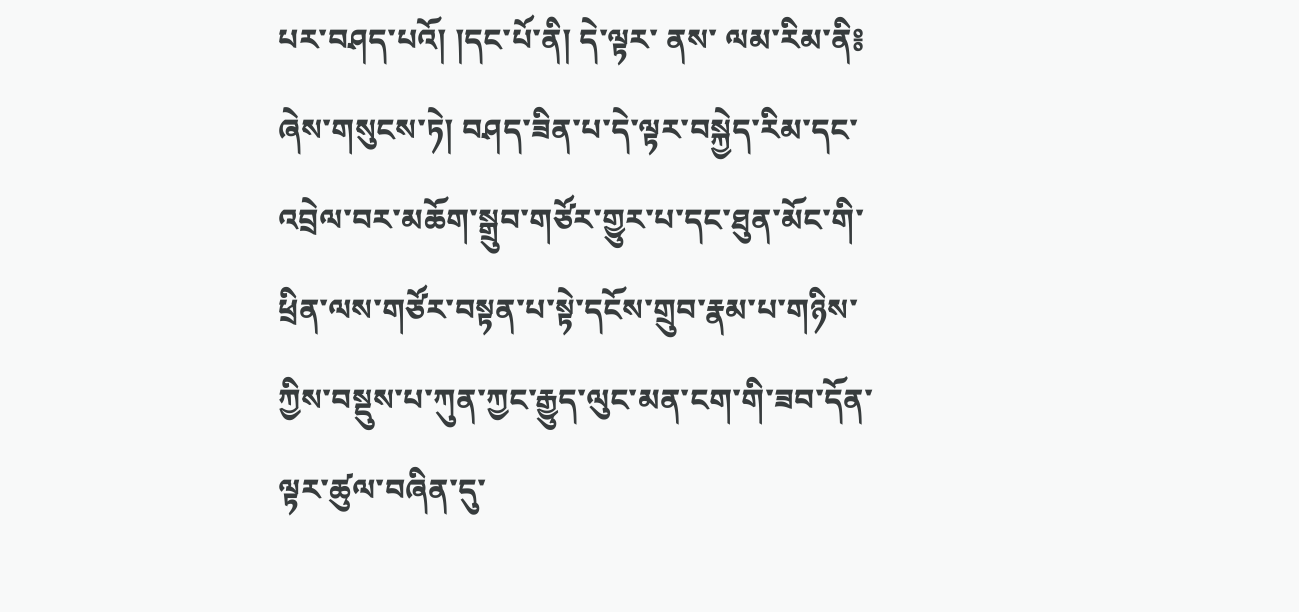པར་བཤད་པའོ། །དང་པོ་ནི། དེ་ལྟར་ ནས་ ལམ་རིམ་ནི༔ ཞེས་གསུངས་ཏེ། བཤད་ཟིན་པ་དེ་ལྟར་བསྐྱེད་རིམ་དང་འབྲེལ་བར་མཆོག་སྒྲུབ་གཙོར་གྱུར་པ་དང་ཐུན་མོང་གི་ཕྲིན་ལས་གཙོར་བསྟན་པ་སྟེ་དངོས་གྲུབ་རྣམ་པ་གཉིས་ཀྱིས་བསྡུས་པ་ཀུན་ཀྱང་རྒྱུད་ལུང་མན་ངག་གི་ཟབ་དོན་ལྟར་ཚུལ་བཞིན་དུ་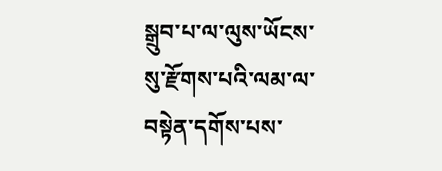སྒྲུབ་པ་ལ་ལུས་ཡོངས་སུ་རྫོགས་པའི་ལམ་ལ་བསྟེན་དགོས་པས་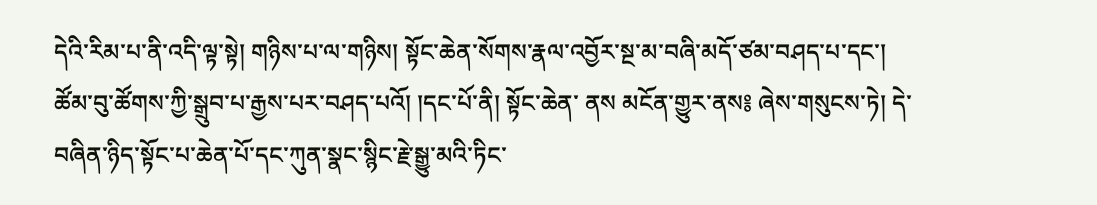དེའི་རིམ་པ་ནི་འདི་ལྟ་སྟེ། གཉིས་པ་ལ་གཉིས། སྟོང་ཆེན་སོགས་རྣལ་འབྱོར་སྔ་མ་བཞི་མདོ་ཙམ་བཤད་པ་དང་། ཚོམ་བུ་ཚོགས་ཀྱི་སྒྲུབ་པ་རྒྱས་པར་བཤད་པའོ། །དང་པོ་ནི། སྟོང་ཆེན་ ནས མངོན་གྱུར་ནས༔ ཞེས་གསུངས་ཏེ། དེ་བཞིན་ཉིད་སྟོང་པ་ཆེན་པོ་དང་ཀུན་སྣང་སྙིང་རྗེ་སྒྱུ་མའི་ཏིང་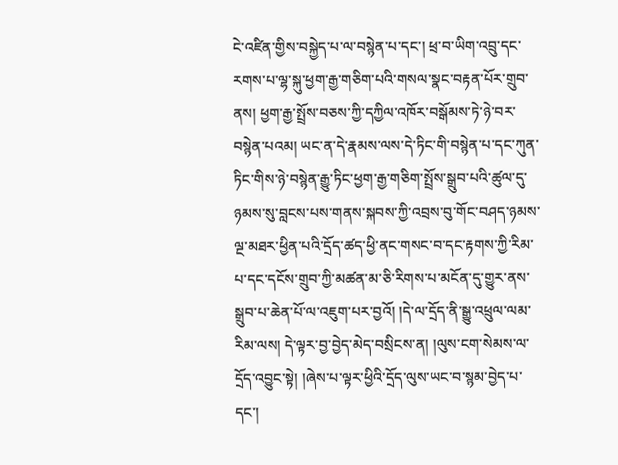ངེ་འཛིན་གྱིས་བསྐྱེད་པ་ལ་བསྙེན་པ་དང་། ཕྲ་བ་ཡིག་འབྲུ་དང་རགས་པ་ལྷ་སྐུ་ཕྱག་རྒྱ་གཅིག་པའི་གསལ་སྣང་བརྟན་པོར་གྲུབ་ནས། ཕྱག་རྒྱ་སྤྲོས་བཅས་ཀྱི་དཀྱིལ་འཁོར་བསྒོམས་ཏེ་ཉེ་བར་བསྙེན་པའམ། ཡང་ན་དེ་རྣམས་ལས་དེ་ཏིང་གི་བསྙེན་པ་དང་ཀུན་ཏིང་གིས་ཉེ་བསྙེན་རྒྱུ་ཏིང་ཕྱག་རྒྱ་གཅིག་སྤྲོས་སྒྲུབ་པའི་ཚུལ་དུ་ཉམས་སུ་བླངས་པས་གནས་སྐབས་ཀྱི་འབྲས་བུ་གོང་བཤད་ཉམས་ལྔ་མཐར་ཕྱིན་པའི་དྲོད་ཚད་ཕྱི་ནང་གསང་བ་དང་རྟགས་ཀྱི་རིམ་པ་དང་དངོས་གྲུབ་ཀྱི་མཚན་མ་ཅི་རིགས་པ་མངོན་དུ་གྱུར་ནས་སྒྲུབ་པ་ཆེན་པོ་ལ་འཇུག་པར་བྱའོ། །དེ་ལ་དྲོད་ནི་སྒྱུ་འཕྲུལ་ལམ་རིམ་ལས། དེ་ལྟར་བྱ་བྱེད་མེད་བསྲིངས་ན། །ལུས་ངག་སེམས་ལ་དྲོད་འབྱུང་སྟེ། །ཞེས་པ་ལྟར་ཕྱིའི་དྲོད་ལུས་ཡང་བ་སྙམ་བྱེད་པ་དང་།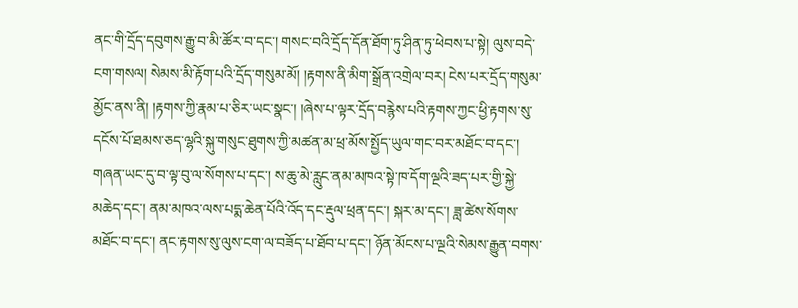ནང་གི་དྲོད་དབུགས་རྒྱུ་བ་མི་ཚོར་བ་དང་། གསང་བའི་དྲོད་དོན་ཐོག་ཏུ་ཤིན་ཏུ་ཕེབས་པ་སྟེ། ལུས་བདེ་ངག་གསལ། སེམས་མི་རྟོག་པའི་དྲོད་གསུམ་མོ། །རྟགས་ནི་མིག་སྒྲོན་འགྲེལ་བར། ངེས་པར་དྲོད་གསུམ་མྱོང་ནས་ནི། །རྟགས་ཀྱི་རྣམ་པ་ཅིར་ཡང་སྣང་། །ཞེས་པ་ལྟར་དྲོད་བརྙེས་པའི་རྟགས་ཀྱང་ཕྱི་རྟགས་སུ་དངོས་པོ་ཐམས་ཅད་ལྷའི་སྐུ་གསུང་ཐུགས་ཀྱི་མཚན་མ་ཕྲ་མོས་སྤྱོད་ཡུལ་གང་བར་མཐོང་བ་དང་། གཞན་ཡང་དུ་བ་ལྟ་བུ་ལ་སོགས་པ་དང་། ས་ཆུ་མེ་རླུང་ནམ་མཁའ་སྟེ་ཁ་དོག་ལྔའི་ཟད་པར་གྱི་སྐྱེ་མཆེད་དང་། ནམ་མཁའ་ལས་པདྨ་ཆེན་པོའི་འོད་དང་རྡུལ་ཕྲན་དང་། སྐར་མ་དང་། ཟླ་ཚེས་སོགས་མཐོང་བ་དང་། ནང་རྟགས་སུ་ལུས་ངག་ལ་བཟོད་པ་ཐོབ་པ་དང་། ཉོན་མོངས་པ་ལྔའི་སེམས་རྒྱུན་བགས་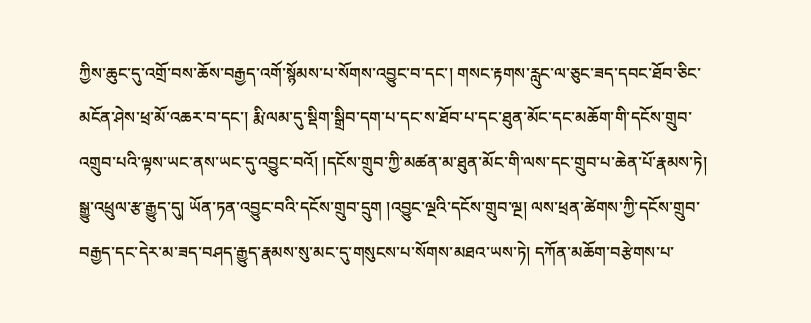ཀྱིས་ཆུང་དུ་འགྲོ་བས་ཆོས་བརྒྱད་འགོ་སྙོམས་པ་སོགས་འབྱུང་བ་དང་། གསང་རྟགས་རླུང་ལ་ཅུང་ཟད་དབང་ཐོབ་ཅིང་མངོན་ཤེས་ཕྲ་མོ་འཆར་བ་དང་། རྨི་ལམ་དུ་སྡིག་སྒྲིབ་དག་པ་དང་ས་ཐོབ་པ་དང་ཐུན་མོང་དང་མཆོག་གི་དངོས་གྲུབ་འགྲུབ་པའི་ལྟས་ཡང་ནས་ཡང་དུ་འབྱུང་བའོ། །དངོས་གྲུབ་ཀྱི་མཚན་མ་ཐུན་མོང་གི་ལས་དང་གྲུབ་པ་ཆེན་པོ་རྣམས་ཏེ། སྒྱུ་འཕྲུལ་རྩ་རྒྱུད་དུ། ཡོན་ཏན་འབྱུང་བའི་དངོས་གྲུབ་དྲུག །འབྱུང་ལྔའི་དངོས་གྲུབ་ལྔ། ལས་ཕྲན་ཚེགས་ཀྱི་དངོས་གྲུབ་བརྒྱད་དང་དེར་མ་ཟད་བཤད་རྒྱུད་རྣམས་སུ་མང་དུ་གསུངས་པ་སོགས་མཐའ་ཡས་ཏེ། དཀོན་མཆོག་བརྩེགས་པ་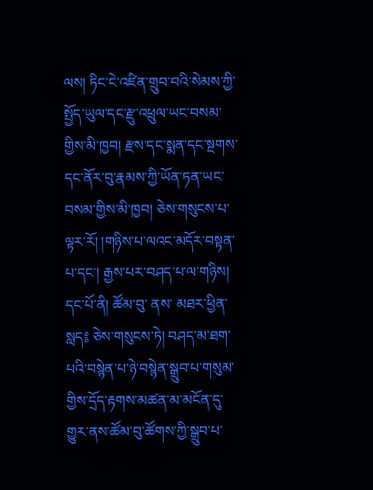ལས། ཏིང་ངེ་འཛིན་གྲུབ་བའི་སེམས་ཀྱི་སྤྱོད་ཡུལ་དང་རྫུ་འཕྲུལ་ཡང་བསམ་གྱིས་མི་ཁྱབ། རྫས་དང་སྨན་དང་སྔགས་དང་ནོར་བུ་རྣམས་ཀྱི་ཡོན་ཏན་ཡང་བསམ་གྱིས་མི་ཁྱབ། ཅེས་གསུངས་པ་ལྟར་རོ། །གཉིས་པ་ལའང་མདོར་བསྟན་པ་དང་། རྒྱས་པར་བཤད་པ་ལ་གཉིས། དང་པོ་ནི། ཚོམ་བུ་ ནས་ མཐར་ཕྱིན་སླད༔ ཅེས་གསུངས་ཏེ། བཤད་མ་ཐག་པའི་བསྙེན་པ་ཉེ་བསྙེན་སྒྲུབ་པ་གསུམ་གྱིས་དྲོད་རྟགས་མཚན་མ་མངོན་དུ་གྱུར་ནས་ཚོམ་བུ་ཚོགས་ཀྱི་སྒྲུབ་པ་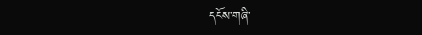དངོས་གཞི་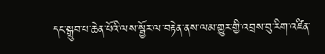དང་སྒྲུབ་པ་ཆེན་པོའི་ལས་སྦྱོར་ལ་བརྟེན་ནས་ལམ་གྱུར་གྱི་འབྲས་བུ་རིག་འཛིན་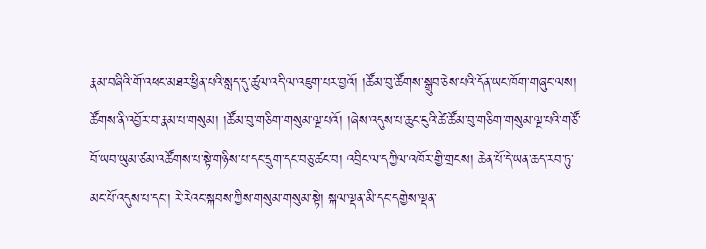རྣམ་བཞིའི་གོ་འཕང་མཐར་ཕྱིན་པའི་སླད་དུ་ཚུལ་འདི་ལ་འཇུག་པར་བྱའོ། །ཚོམ་བུ་ཚོགས་སྒྲུབ་ཅེས་པའི་དོན་ཡང་ཁོག་གཞུང་ལས། ཚོགས་ནི་འབྱོར་བ་རྣམ་པ་གསུམ། །ཚོམ་བུ་གཅིག་གསུམ་ལྔ་པའོ། །ཞེས་འདུས་པ་ཆུང་ངུའི་ཚེ་ཚོམ་བུ་གཅིག་གསུམ་ལྔ་པའི་གཙོ་བོ་ཡབ་ཡུམ་ཙམ་འཚོགས་པ་སྟེ་གཉིས་པ་དང་དྲུག་དང་བཅུ་ཚང་བ། འབྲིང་ལ་དཀྱིལ་འཁོར་གྱི་གྲངས། ཆེན་པོ་དེ་ཡན་ཆད་རབ་ཏུ་མང་པོ་འདུས་པ་དང་། རེ་རེའང་སྐབས་ཀྱིས་གསུམ་གསུམ་སྟེ། སྐལ་ལྡན་མི་དང་དགྱེས་ལྡན་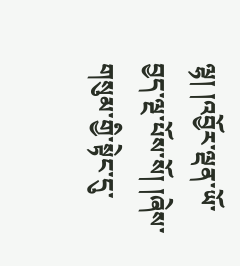ལྷ། །འབྱོར་ལྡན་ཡོ་བྱད་ལྔ་པོས་སོ། །ཞེས་གསུམ་གྱི་སྟེང་དུ་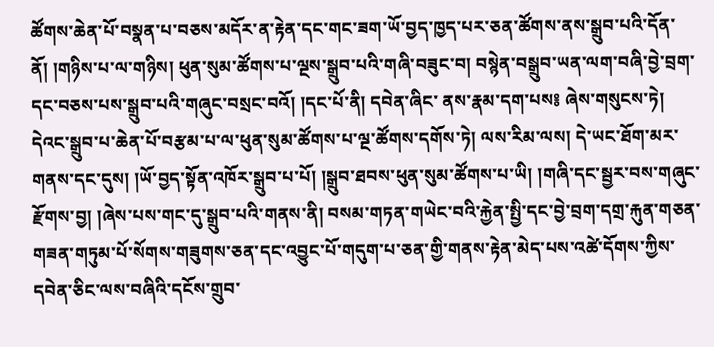ཚོགས་ཆེན་པོ་བསྣན་པ་བཅས་མདོར་ན་རྟེན་དང་གང་ཟག་ཡོ་བྱད་ཁྱད་པར་ཅན་ཚོགས་ནས་སྒྲུབ་པའི་དོན་ནོ། །གཉིས་པ་ལ་གཉིས། ཕུན་སུམ་ཚོགས་པ་ལྔས་སྒྲུབ་པའི་གཞི་བཟུང་བ། བསྙེན་བསྒྲུབ་ཡན་ལག་བཞི་བྱེ་བྲག་དང་བཅས་པས་སྒྲུབ་པའི་གཞུང་བསྲང་བའོ། །དང་པོ་ནི། དབེན་ཞིང་ ནས་རྣམ་དག་པས༔ ཞེས་གསུངས་ཏེ། དེའང་སྒྲུབ་པ་ཆེན་པོ་བརྩམ་པ་ལ་ཕུན་སུམ་ཚོགས་པ་ལྔ་ཚོགས་དགོས་ཏེ། ལས་རིམ་ལས། དེ་ཡང་ཐོག་མར་གནས་དང་དུས། །ཡོ་བྱད་སྟོན་འཁོར་སྒྲུབ་པ་པོ། །སྒྲུབ་ཐབས་ཕུན་སུམ་ཚོགས་པ་ཡི། །གཞི་དང་སྦྱར་བས་གཞུང་རྫོགས་བྱ། །ཞེས་པས་གང་དུ་སྒྲུབ་པའི་གནས་ནི། བསམ་གཏན་གཡེང་བའི་རྐྱེན་སྤྱི་དང་བྱེ་བྲག་དགྲ་རྐུན་གཅན་གཟན་གཏུམ་པོ་སོགས་གཟུགས་ཅན་དང་འབྱུང་པོ་གདུག་པ་ཅན་གྱི་གནས་རྟེན་མེད་པས་འཚེ་དོགས་ཀྱིས་དབེན་ཅིང་ལས་བཞིའི་དངོས་གྲུབ་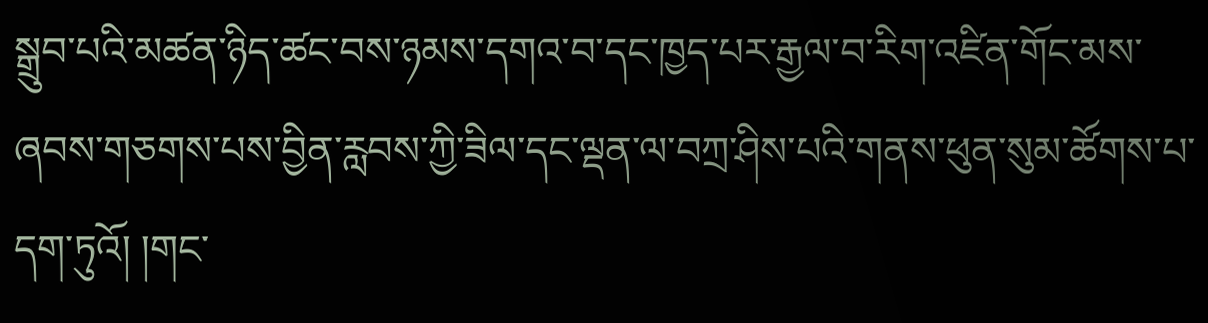སྒྲུབ་པའི་མཚན་ཉིད་ཚང་བས་ཉམས་དགའ་བ་དང་ཁྱད་པར་རྒྱལ་བ་རིག་འཛིན་གོང་མས་ཞབས་གཅགས་པས་བྱིན་རླབས་ཀྱི་ཟིལ་དང་ལྡན་ལ་བཀྲ་ཤིས་པའི་གནས་ཕུན་སུམ་ཚོགས་པ་དག་ཏུའོ། །གང་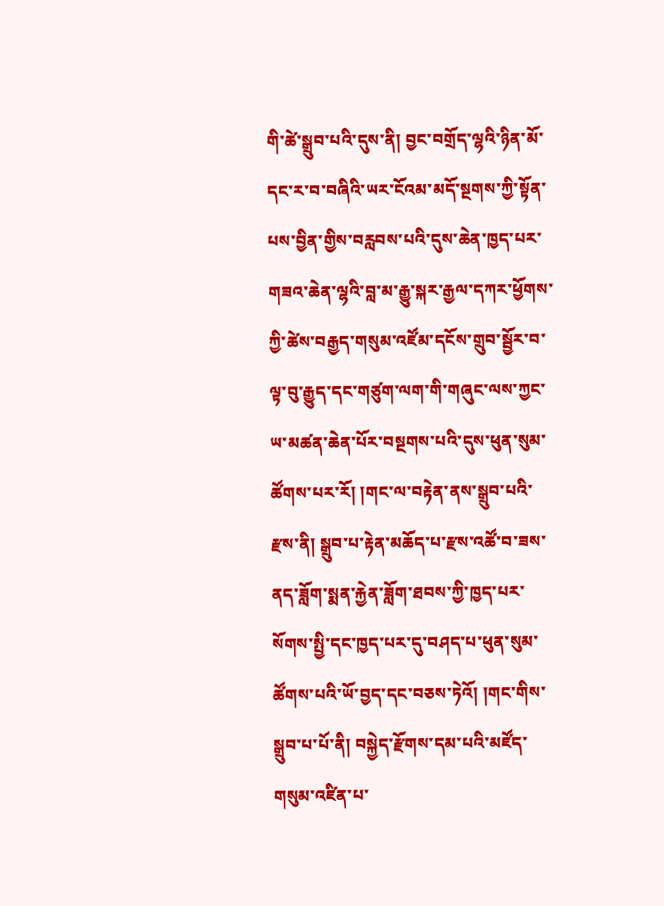གི་ཚེ་སྒྲུབ་པའི་དུས་ནི། བྱང་བགྲོད་ལྷའི་ཉིན་མོ་དང་ར་བ་བཞིའི་ཡར་ངོའམ་མདོ་སྔགས་ཀྱི་སྟོན་པས་བྱིན་གྱིས་བརླབས་པའི་དུས་ཆེན་ཁྱད་པར་གཟའ་ཆེན་ལྷའི་བླ་མ་རྒྱུ་སྐར་རྒྱལ་དཀར་ཕྱོགས་ཀྱི་ཚེས་བརྒྱད་གསུམ་འཛོམ་དངོས་གྲུབ་སྦྱོར་བ་ལྟ་བུ་རྒྱུད་དང་གཙུག་ལག་གི་གཞུང་ལས་ཀྱང་ཡ་མཚན་ཆེན་པོར་བསྔགས་པའི་དུས་ཕུན་སུམ་ཚོགས་པར་རོ། །གང་ལ་བརྟེན་ནས་སྒྲུབ་པའི་རྫས་ནི། སྒྲུབ་པ་རྟེན་མཆོད་པ་རྫས་འཚོ་བ་ཟས་ནད་ཟློག་སྨན་རྐྱེན་ཟློག་ཐབས་ཀྱི་ཁྱད་པར་སོགས་སྤྱི་དང་ཁྱད་པར་དུ་བཤད་པ་ཕུན་སུམ་ཚོགས་པའི་ཡོ་བྱད་དང་བཅས་ཏེའོ། །གང་གིས་སྒྲུབ་པ་པོ་ནི། བསྐྱེད་རྫོགས་དམ་པའི་མཛོད་གསུམ་འཛིན་པ་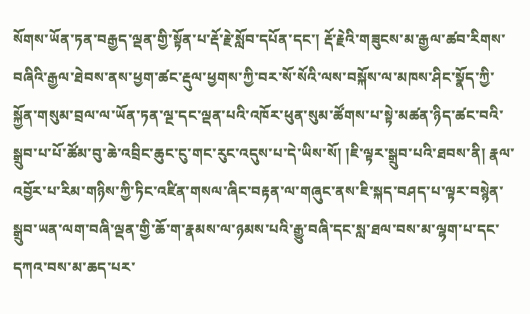སོགས་ཡོན་ཏན་བརྒྱད་ལྡན་གྱི་སྟོན་པ་རྡོ་རྗེ་སློབ་དཔོན་དང་། རྡོ་རྗེའི་གཟུངས་མ་རྒྱལ་ཚབ་རིགས་བཞིའི་རྒྱལ་ཐེབས་ནས་ཕྱག་ཚང་རྡུལ་ཕྱགས་ཀྱི་བར་སོ་སོའི་ལས་བསྐོས་ལ་མཁས་ཤིང་སྣོད་ཀྱི་སྐྱོན་གསུམ་བྲལ་ལ་ཡོན་ཏན་ལྔ་དང་ལྡན་པའི་འཁོར་ཕུན་སུམ་ཚོགས་པ་སྟེ་མཚན་ཉིད་ཚང་བའི་སྒྲུབ་པ་པོ་ཚོམ་བུ་ཆེ་འབྲིང་ཆུང་ངུ་གང་རུང་འདུས་པ་དེ་ཡིས་སོ། །ཇི་ལྟར་སྒྲུབ་པའི་ཐབས་ནི། རྣལ་འབྱོར་པ་རིམ་གཉིས་ཀྱི་ཏིང་འཛིན་གསལ་ཞིང་བརྟན་ལ་གཞུང་ནས་ཇི་སྐད་བཤད་པ་ལྟར་བསྙེན་སྒྲུབ་ཡན་ལག་བཞི་ལྡན་གྱི་ཆོ་ག་རྣམས་ལ་ཉམས་པའི་རྒྱུ་བཞི་དང་སླ་ཐལ་བས་མ་ལྷག་པ་དང་དཀའ་བས་མ་ཆད་པར་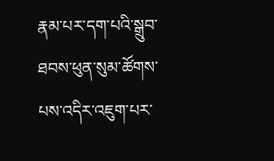རྣམ་པར་དག་པའི་སྒྲུབ་ཐབས་ཕུན་སུམ་ཚོགས་པས་འདིར་འཇུག་པར་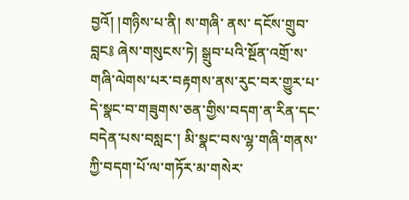བྱའོ། །གཉིས་པ་ནི། ས་གཞི་ ནས་ དངོས་གྲུབ་བླང༔ ཞེས་གསུངས་ཏེ། སྒྲུབ་པའི་སྔོན་འགྲོ་ས་གཞི་ལེགས་པར་བརྟགས་ནས་རུང་བར་གྱུར་པ་དེ་སྣང་བ་གཟུགས་ཅན་གྱིས་བདག་ན་རིན་དང་བདེན་པས་བསླང་། མི་སྣང་བས་ལྷ་གཞི་གནས་ཀྱི་བདག་པོ་ལ་གཏོར་མ་གསེར་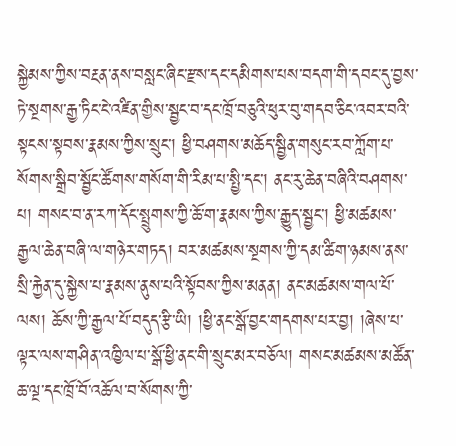སྐྱེམས་ཀྱིས་བརྔན་ནས་བསླང་ཞིང་རྫས་དང་དམིགས་པས་བདག་གི་དབང་དུ་བྱས་ཏེ་སྔགས་རྒྱ་ཏིང་ངེ་འཛིན་གྱིས་སྦྱང་བ་དང་ཁྲོ་བཅུའི་ཕུར་བུ་གདབ་ཅིང་འབར་བའི་སྟངས་སྟབས་རྣམས་ཀྱིས་སྲུང་། ཕྱི་བཤགས་མཆོད་སྦྱིན་གསུང་རབ་ཀློག་པ་སོགས་སྒྲིབ་སྦྱོང་ཚོགས་གསོག་གི་རིམ་པ་སྤྱི་དང་། ནང་རུ་ཆེན་བཞིའི་བཤགས་པ། གསང་བ་ན་རཀ་དོང་སྤྲུགས་ཀྱི་ཆོ་ག་རྣམས་ཀྱིས་རྒྱུད་སྦྱང་། ཕྱི་མཚམས་རྒྱལ་ཆེན་བཞི་ལ་གཉེར་གཏད། བར་མཚམས་སྔགས་ཀྱི་དམ་ཚིག་ཉམས་ནས་སྲི་རྐྱེན་དུ་སྐྱེས་པ་རྣམས་ནུས་པའི་སྟོབས་ཀྱིས་མནན། ནང་མཚམས་གལ་པོ་ལས། ཆོས་ཀྱི་རྒྱལ་པོ་བདུད་རྩི་ཡི། །ཕྱི་ནང་སྒོ་བྱང་གདགས་པར་བྱ། །ཞེས་པ་ལྟར་ལས་གཤིན་འཁྱིལ་པ་སྒོ་ཕྱི་ནང་གི་སྲུང་མར་བཅོལ། གསང་མཚམས་མཚོན་ཆ་ལྔ་དང་ཁྲོ་བོ་འཆོལ་བ་སོགས་ཀྱི་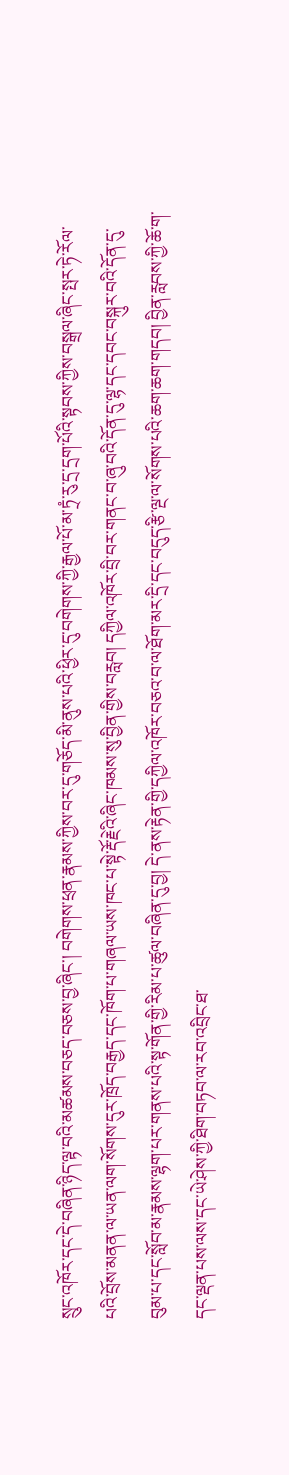སྲུང་འཁོར་དང་དེ་བཞིན་ཉིད་ལྟ་བའི་མཚམས་བཅད་བཅས་བྱ་ཞིང་། བགེགས་ཕྲན་རྣམས་ཀྱིས་བར་དུ་གཅོད་མི་ནུས་པའི་ཕྱིར་དུ་བགེགས་ཀྱི་རྒྱལ་པོ་མ་ཏྲཾ་རུ་དྲ་དྲག་པོའི་སྟབས་ཀྱིས་བསྒྲལ་ཞིང་སྤར་ཏེ་རོལ་པའི་བྲོས་མནན་ལ་ཡན་ལག་སོགས་དུར་ཁྲོད་བརྒྱད་དང་ཁོག་པ་གཞལ་ཡས་ཁང་པ་སྟེ་རྡོ་རྗེའི་ཞིང་ཁམས་སུ་བྱིན་གྱིས་བརླབ། དཀྱིལ་འཁོར་བྲི་བར་གནང་བ་ཞུ་བའི་དོན་དུ་ལྷ་དང་དབང་བསྐུར་བའི་དོན་དུ་བུམ་པ་དང་སློབ་མ་རྣམས་ལྷག་པར་གནས་པའི་སྟ་གོན་གྱི་རིམ་པ་ཚུལ་བཞིན་དུ་བྱ། དེ་ནས་རྟེན་གྱི་དཀྱིལ་འཁོར་བཅའ་བ་ལ་ཐོག་མར་དྲི་དང་བདུད་རྩི་ལྔ་ལ་སོགས་པའི་ཆག་ཆག་གདབ། བྱིན་རླབས་ཀྱི་ཆོ་ག་དང་ལྡན་པས་ལས་དང་ཡེ་ཤེས་ཀྱི་ཐིག་བཏབ་ལ་རབ་འབྲིང་ཐ་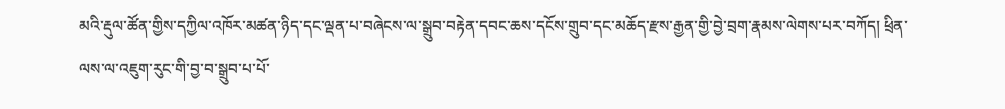མའི་རྡུལ་ཚོན་གྱིས་དཀྱིལ་འཁོར་མཚན་ཉིད་དང་ལྡན་པ་བཞེངས་ལ་སྒྲུབ་བརྟེན་དབང་ཆས་དངོས་གྲུབ་དང་མཆོད་རྫས་རྒྱན་གྱི་བྱེ་བྲག་རྣམས་ལེགས་པར་བཀོད། ཕྲིན་ལས་ལ་འཇུག་རུང་གི་བྱ་བ་སྒྲུབ་པ་པོ་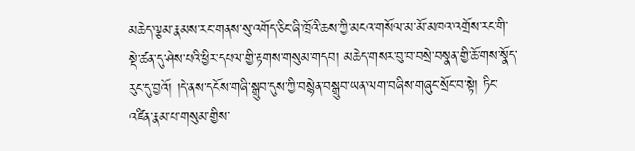མཆེད་ལྕམ་རྣམས་རང་གནས་སུ་འགོད་ཅིང་ཞི་ཁྲོའི་ཆས་ཀྱི་མངའ་གསོལ་མ་མོ་མཁའ་འགྲོས་རང་གི་སྡེ་ཚན་དུ་ཤེས་པའི་ཕྱིར་དཔལ་གྱི་རྟགས་གསུམ་གདབ། མཆེད་གསར་བུ་བ་བསྲེ་བསྣན་གྱི་ཆོ་གས་སྣོད་རུང་དུ་བྱའོ། །དེ་ནས་དངོས་གཞི་སྒྲུབ་དུས་ཀྱི་བསྙེན་བསྒྲུབ་ཡན་ལག་བཞིས་གཞུང་སྲོང་བ་སྟེ། ཏིང་འཛིན་རྣམ་པ་གསུམ་གྱིས་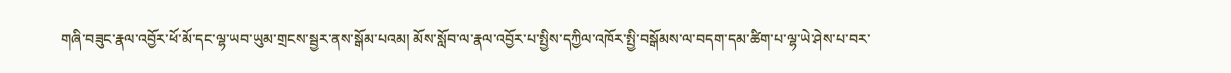གཞི་བཟུང་རྣལ་འབྱོར་ཕོ་མོ་དང་ལྷ་ཡབ་ཡུམ་གྲངས་སྦྱར་ནས་སྒོམ་པའམ། མོས་སློབ་ལ་རྣལ་འབྱོར་པ་སྤྱིས་དཀྱིལ་འཁོར་སྤྱི་བསྒོམས་ལ་བདག་དམ་ཚིག་པ་ལྷ་ཡེ་ཤེས་པ་བར་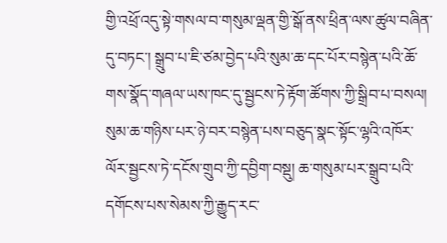གྱི་འཕྲོ་འདུ་སྟེ་གསལ་བ་གསུམ་ལྡན་གྱི་སྒོ་ནས་ཕྲིན་ལས་ཚུལ་བཞིན་དུ་བཏང་། སྒྲུབ་པ་ཇི་ཙམ་བྱེད་པའི་སུམ་ཆ་དང་པོར་བསྙེན་པའི་ཆོ་གས་སྣོད་གཞལ་ཡས་ཁང་དུ་སྦྱངས་ཏེ་རྟོག་ཚོགས་ཀྱི་སྒྲིབ་པ་བསལ། སུམ་ཆ་གཉིས་པར་ཉེ་བར་བསྙེན་པས་བཅུད་སྣང་སྟོང་ལྷའི་འཁོར་ལོར་སྦྱངས་ཏེ་དངོས་གྲུབ་ཀྱི་དབྱིག་བསྡུ། ཆ་གསུམ་པར་སྒྲུབ་པའི་དགོངས་པས་སེམས་ཀྱི་རྒྱུད་རང་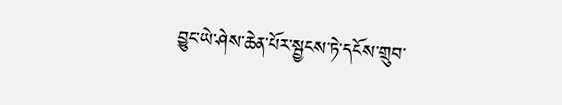བྱུང་ཡེ་ཤེས་ཆེན་པོར་སྦྱངས་ཏེ་དངོས་གྲུབ་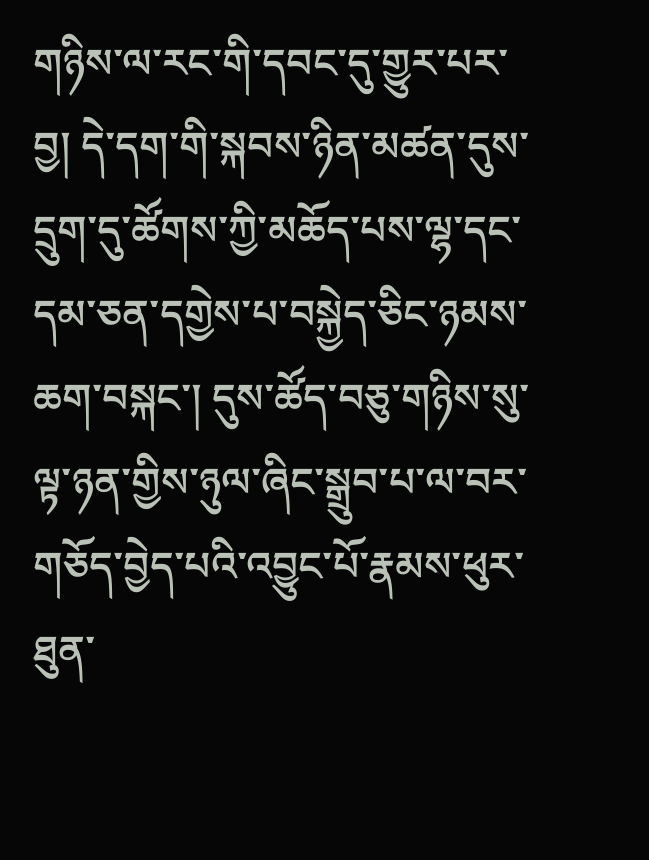གཉིས་ལ་རང་གི་དབང་དུ་གྱུར་པར་བྱ། དེ་དག་གི་སྐབས་ཉིན་མཚན་དུས་དྲུག་དུ་ཚོགས་ཀྱི་མཆོད་པས་ལྷ་དང་དམ་ཅན་དགྱེས་པ་བསྐྱེད་ཅིང་ཉམས་ཆག་བསྐང་། དུས་ཚོད་བཅུ་གཉིས་སུ་ལྟ་ཉན་གྱིས་ཉུལ་ཞིང་སྒྲུབ་པ་ལ་བར་གཅོད་བྱེད་པའི་འབྱུང་པོ་རྣམས་ཕུར་ཐུན་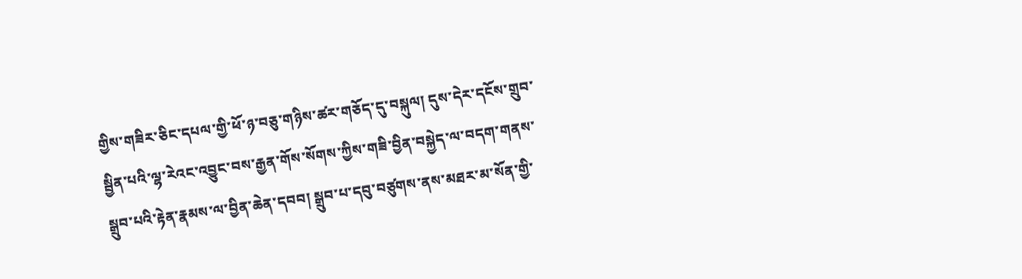གྱིས་གཟིར་ཅིང་དཔལ་གྱི་ཕོ་ཉ་བཅུ་གཉིས་ཚར་གཅོད་དུ་བསྐུལ། དུས་དེར་དངོས་གྲུབ་སྦྱིན་པའི་ལྷ་རེའང་འབྱུང་བས་རྒྱན་གོས་སོགས་ཀྱིས་གཟི་བྱིན་བསྐྱེད་ལ་བདག་གནས་སྒྲུབ་པའི་རྟེན་རྣམས་ལ་བྱིན་ཆེན་དབབ། སྒྲུབ་པ་དབུ་བཙུགས་ནས་མཐར་མ་སོན་གྱི་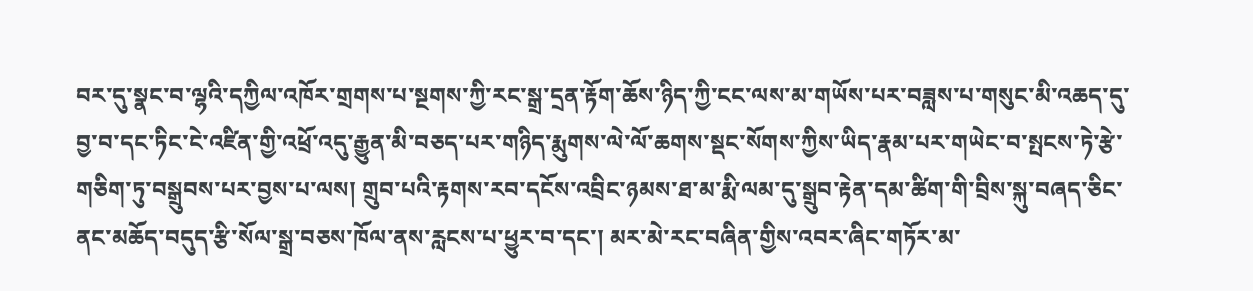བར་དུ་སྣང་བ་ལྷའི་དཀྱིལ་འཁོར་གྲགས་པ་སྔགས་ཀྱི་རང་སྒྲ་དྲན་རྟོག་ཆོས་ཉིད་ཀྱི་ངང་ལས་མ་གཡོས་པར་བཟླས་པ་གསུང་མི་འཆད་དུ་བྱ་བ་དང་ཏིང་ངེ་འཛིན་གྱི་འཕྲོ་འདུ་རྒྱུན་མི་བཅད་པར་གཉིད་རྨུགས་ལེ་ལོ་ཆགས་སྡང་སོགས་ཀྱིས་ཡིད་རྣམ་པར་གཡེང་བ་སྤངས་ཏེ་རྩེ་གཅིག་ཏུ་བསྒྲུབས་པར་བྱས་པ་ལས། གྲུབ་པའི་རྟགས་རབ་དངོས་འབྲིང་ཉམས་ཐ་མ་རྨི་ལམ་དུ་སྒྲུབ་རྟེན་དམ་ཚིག་གི་བྲིས་སྐུ་བཞད་ཅིང་ནང་མཆོད་བདུད་རྩི་སོལ་སྒྲ་བཅས་ཁོལ་ནས་རླངས་པ་ཕྱུར་བ་དང་། མར་མེ་རང་བཞིན་གྱིས་འབར་ཞིང་གཏོར་མ་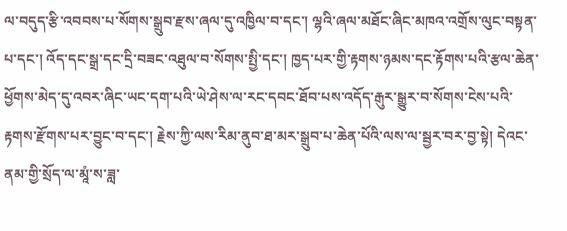ལ་བདུད་རྩི་འབབས་པ་སོགས་སྒྲུབ་རྫས་ཞལ་དུ་འཁྱིལ་བ་དང་། ལྷའི་ཞལ་མཐོང་ཞིང་མཁའ་འགྲོས་ལུང་བསྟན་པ་དང་། འོད་དང་སྒྲ་དང་དྲི་བཟང་འཐུལ་བ་སོགས་སྤྱི་དང་། ཁྱད་པར་གྱི་རྟགས་ཉམས་དང་རྟོགས་པའི་རྩལ་ཆེན་ཕྱོགས་མེད་དུ་འབར་ཞིང་ཡང་དག་པའི་ཡེ་ཤེས་ལ་རང་དབང་ཐོབ་པས་འདོད་རྒུར་སྒྱུར་བ་སོགས་ངེས་པའི་རྟགས་རྫོགས་པར་བྱུང་བ་དང་། རྗེས་ཀྱི་ལས་རིམ་ནུབ་ཐ་མར་སྒྲུབ་པ་ཆེན་པོའི་ལས་ལ་སྦྱར་བར་བྱ་སྟེ། དེའང་ནམ་གྱི་སྲོད་ལ་མཱཾ་ས་ཟླ་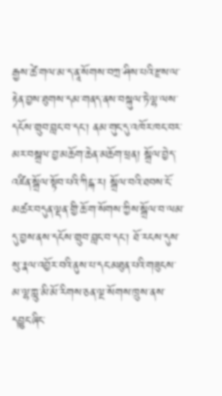རྒྱས་ཚེ་གལ་མ་ད་ནཱ་སོགས་བཀྲ་ཤིས་པའི་རྫས་ལ་རྟེན་བྱས་ཐུགས་དམ་གནད་ནས་བསྐུལ་ཏེ་ལྷ་ལས་དངོས་གྲུབ་བླང་བ་དང་། ནམ་གུང་དུ་འཁོར་ཁང་བར་མར་བསྒྲལ་བྱ་མཆོག་ཆེན་མཆོག་ཕྲན། སྒྲོལ་བྱེད་འཛིན་སྒྲོལ་སྟོབ་པའི་ཀིངྐ་ར། སྒྲོལ་བའི་ཐབས་ངོ་མཚར་བདུན་ལྡན་གྱི་ཆོ་ག་སོགས་ཀྱིས་སྒྲོལ་བ་ལམ་དུ་བྱས་ནས་དངོས་གྲུབ་བླང་བ་དང་། ཐོ་རངས་དུས་སུ་རྣལ་འབྱོར་བའི་ནུས་པ་དང་མཐུན་པའི་གཟུངས་མ་ལྷ་ཀླུ་མི་མོ་རིགས་ཅན་ལྔ་སོགས་ཁྲུས་ནས་དབྱུང་ཞིང་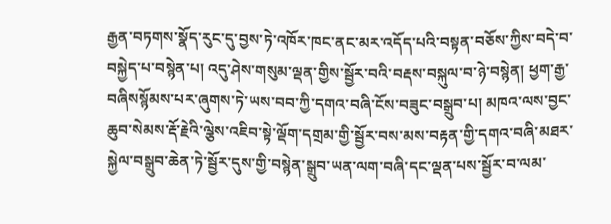རྒྱན་བཏགས་སྣོད་རུང་དུ་བྱས་ཏེ་འཁོར་ཁང་ནང་མར་འདོད་པའི་བསྟན་བཅོས་ཀྱིས་བདེ་བ་བསྐྱེད་པ་བསྙེན་པ། འདུ་ཤེས་གསུམ་ལྡན་གྱིས་སྦྱོར་བའི་བརྡས་བསྐུལ་བ་ཉེ་བསྙེན། ཕྱག་རྒྱ་བཞིསསྙོམས་པར་ཞུགས་ཏེ་ཡས་བབ་ཀྱི་དགའ་བཞི་ངོས་བཟུང་བསྒྲུབ་པ། མཁའ་ལས་བྱང་ཆུབ་སེམས་རྡོ་རྗེའི་ལྕེས་འཇིབ་སྟེ་ལྡོག་དགྲམ་གྱི་སྦྱོར་བས་མས་བརྟན་གྱི་དགའ་བཞི་མཐར་སྐྱེལ་བསྒྲུབ་ཆེན་ཏེ་སྦྱོར་དུས་གྱི་བསྙེན་སྒྲུབ་ཡན་ལག་བཞི་དང་ལྡན་པས་སྦྱོར་བ་ལམ་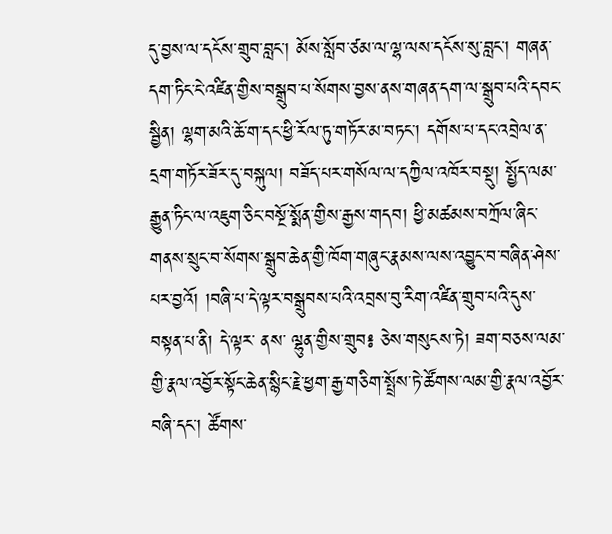དུ་བྱས་ལ་དངོས་གྲུབ་བླང་། མོས་སློབ་ཙམ་ལ་ལྷ་ལས་དངོས་སུ་བླང་། གཞན་དག་ཏིང་ངེ་འཛིན་གྱིས་བསྒྲུབ་པ་སོགས་བྱས་ནས་གཞན་དག་ལ་སྒྲུབ་པའི་དབང་སྦྱིན། ལྷག་མའི་ཆོ་ག་དང་ཕྱི་རོལ་ཏུ་གཏོར་མ་བཏང་། དགོས་པ་དང་འབྲེལ་ན་དྲག་གཏོར་ཟོར་དུ་བསྐུལ། བཟོད་པར་གསོལ་ལ་དཀྱིལ་འཁོར་བསྡུ། སྤྱོད་ལམ་རྒྱུན་ཏིང་ལ་འཇུག་ཅིང་བསྔོ་སྨོན་གྱིས་རྒྱས་གདབ། ཕྱི་མཚམས་བཀྲོལ་ཞིང་གནས་སྲུང་བ་སོགས་སྒྲུབ་ཆེན་གྱི་ཁོག་གཞུང་རྣམས་ལས་འབྱུང་བ་བཞིན་ཤེས་པར་བྱའོ། །བཞི་པ་དེ་ལྟར་བསྒྲུབས་པའི་འབྲས་བུ་རིག་འཛིན་གྲུབ་པའི་དུས་བསྟན་པ་ནི། དེ་ལྟར་ ནས་ ལྷུན་གྱིས་གྲུབ༔ ཅེས་གསུངས་ཏེ། ཟག་བཅས་ལམ་གྱི་རྣལ་འབྱོར་སྟོང་ཆེན་སྙིང་རྗེ་ཕྱག་རྒྱ་གཅིག་སྤྲོས་ཏེ་ཚོགས་ལམ་གྱི་རྣལ་འབྱོར་བཞི་དང་། ཚོགས་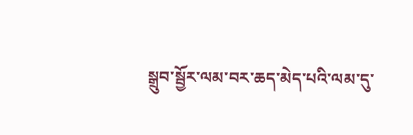སྒྲུབ་སྦྱོར་ལམ་བར་ཆད་མེད་པའི་ལམ་དུ་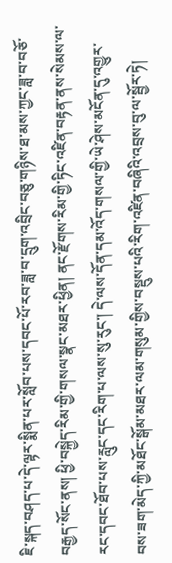ཇི་སྐད་བཤད་པ་དེ་ལྟར་སྨིན་པར་སློབ་པས་དབང་པོ་རབ་ཟླ་བ་དྲུག་འབྲིང་བཅུ་གཉིས་ཐ་མས་ཀྱང་ཟླ་བ་བཅོ་བརྒྱད་སོང་ནས། ཕྱི་བསྐྱེད་རིམ་གྱི་གསལ་སྣང་མཐར་ཕྱིན། ནང་རྫོགས་རིམ་གྱི་ཏིང་འཛིན་བརྟན་ནས་སེམས་ལ་རང་དབང་ཐོབ་པས་རླུང་དང་རིག་པ་ལས་སུ་རུང་། དེ་ལས་དོན་དམ་འོད་གསལ་གྱི་ཡེ་ཤེས་མངོན་དུ་འགྱུར་བས་ཟག་མེད་ཀྱི་མཐོང་སྒོམ་མཐར་ལམ་གསུམ་གྱིས་བསྡུས་པའི་རིག་འཛིན་བཞིའི་འབྲས་བུ་ལ་སྦྱོར་ཏེ།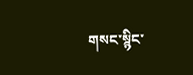གསང་སྙིང་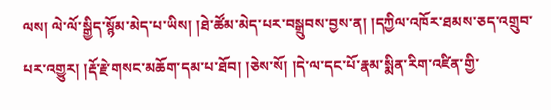ལས། ལེ་ལོ་སྒྱིད་སྙོམ་མེད་པ་ཡིས། །ཐེ་ཚོམ་མེད་པར་བསྒྲུབས་བྱས་ན། །དཀྱིལ་འཁོར་ཐམས་ཅད་འགྲུབ་པར་འགྱུར། །རྡོ་རྗེ་གསང་མཆོག་དམ་པ་ཐོབ། །ཅེས་སོ། །དེ་ལ་དང་པོ་རྣམ་སྨིན་རིག་འཛིན་གྱི་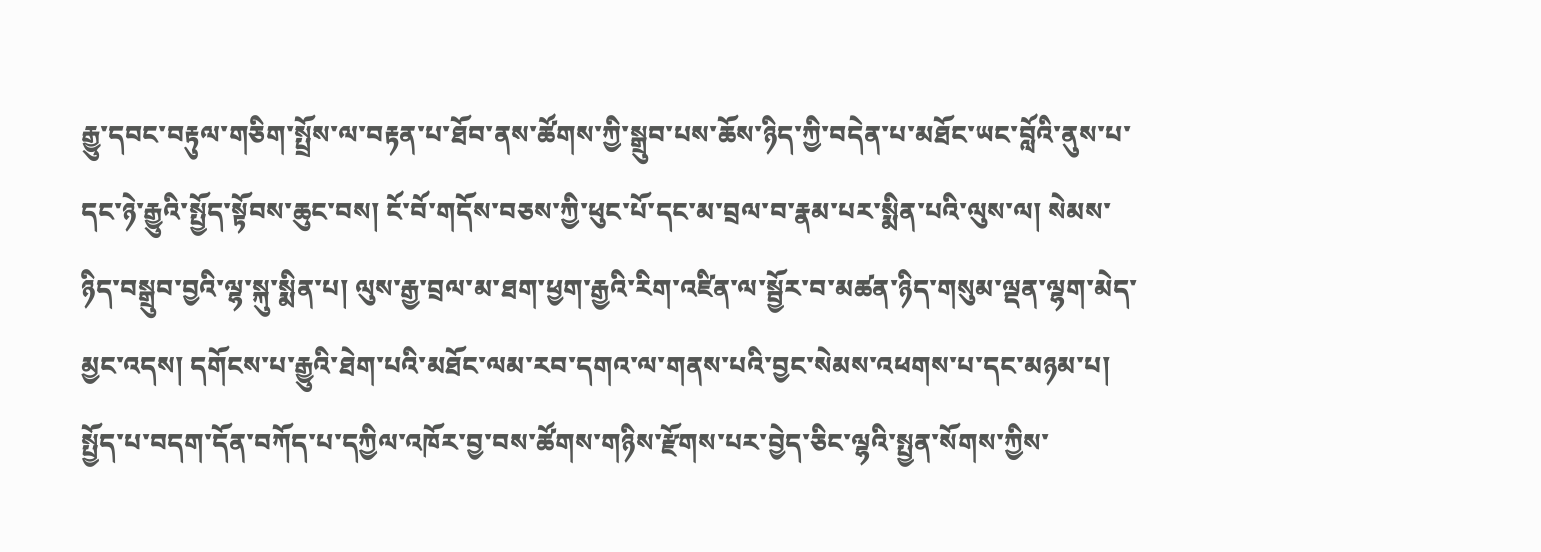རྒྱུ་དབང་བརྟུལ་གཅིག་སྤྲོས་ལ་བརྟན་པ་ཐོབ་ནས་ཚོགས་ཀྱི་སྒྲུབ་པས་ཆོས་ཉིད་ཀྱི་བདེན་པ་མཐོང་ཡང་བློའི་ནུས་པ་དང་ཉེ་རྒྱུའི་སྤྱོད་སྟོབས་ཆུང་བས། ངོ་བོ་གདོས་བཅས་ཀྱི་ཕུང་པོ་དང་མ་བྲལ་བ་རྣམ་པར་སྨིན་པའི་ལུས་ལ། སེམས་ཉིད་བསྒྲུབ་བྱའི་ལྷ་སྐུ་སྨིན་པ། ལུས་རྒྱ་བྲལ་མ་ཐག་ཕྱག་རྒྱའི་རིག་འཛིན་ལ་སྦྱོར་བ་མཚན་ཉིད་གསུམ་ལྡན་ལྷག་མེད་མྱང་འདས། དགོངས་པ་རྒྱུའི་ཐེག་པའི་མཐོང་ལམ་རབ་དགའ་ལ་གནས་པའི་བྱང་སེམས་འཕགས་པ་དང་མཉམ་པ། སྤྱོད་པ་བདག་དོན་བཀོད་པ་དཀྱིལ་འཁོར་བྱ་བས་ཚོགས་གཉིས་རྫོགས་པར་བྱེད་ཅིང་ལྷའི་སྤྱན་སོགས་ཀྱིས་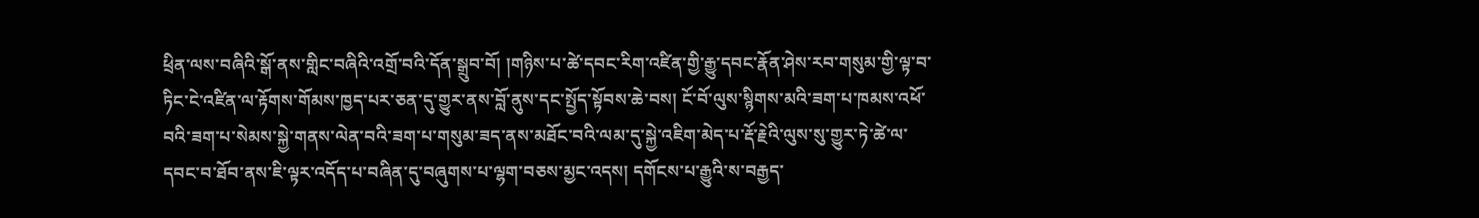ཕྲིན་ལས་བཞིའི་སྒོ་ནས་གླིང་བཞིའི་འགྲོ་བའི་དོན་སྒྲུབ་བོ། །གཉིས་པ་ཚེ་དབང་རིག་འཛིན་གྱི་རྒྱུ་དབང་རྣོན་ཤེས་རབ་གསུམ་གྱི་ལྟ་བ་ཏིང་ངེ་འཛིན་ལ་རྟོགས་གོམས་ཁྱད་པར་ཅན་དུ་གྱུར་ནས་བློ་ནུས་དང་སྤྱོད་སྟོབས་ཆེ་བས། ངོ་བོ་ལུས་སྙིགས་མའི་ཟག་པ་ཁམས་འཕོ་བའི་ཟག་པ་སེམས་སྐྱེ་གནས་ལེན་བའི་ཟག་པ་གསུམ་ཟད་ནས་མཐོང་བའི་ལམ་དུ་སྐྱེ་འཇིག་མེད་པ་རྡོ་རྗེའི་ལུས་སུ་གྱུར་ཏེ་ཚེ་ལ་དབང་བ་ཐོབ་ནས་ཇི་ལྟར་འདོད་པ་བཞིན་དུ་བཞུགས་པ་ལྷག་བཅས་མྱང་འདས། དགོངས་པ་རྒྱུའི་ས་བརྒྱད་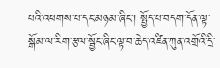པའི་འཕགས་པ་དང་མཉམ་ཞིང་། སྤྱོད་པ་བདག་དོན་ལྟ་སྒོམ་ལ་རིག་རྩལ་སྦྱོང་ཞིང་ལྟ་བ་ཆེད་འཛིན་ཀུན་འགྲོའི་དྲི་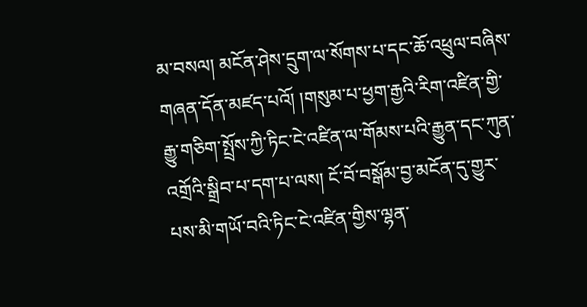མ་བསལ། མངོན་ཤེས་དྲུག་ལ་སོགས་པ་དང་ཆོ་འཕྲུལ་བཞིས་གཞན་དོན་མཛད་པའོ། །གསུམ་པ་ཕྱག་རྒྱའི་རིག་འཛིན་གྱི་རྒྱུ་གཅིག་སྤྲོས་ཀྱི་ཏིང་ངེ་འཛིན་ལ་གོམས་པའི་རྒྱུན་དང་ཀུན་འགྲོའི་སྒྲིབ་པ་དག་པ་ལས། ངོ་བོ་བསྒོམ་བྱ་མངོན་དུ་གྱུར་པས་མི་གཡོ་བའི་ཏིང་ངེ་འཛིན་གྱིས་ལྷན་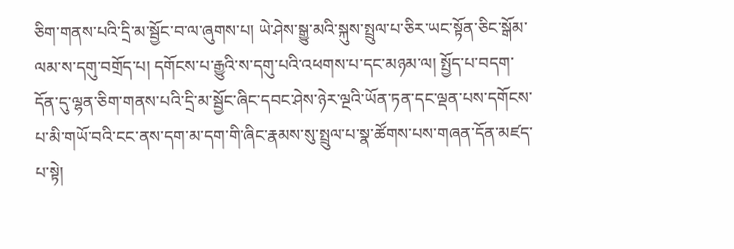ཅིག་གནས་པའི་དྲི་མ་སྦྱོང་བ་ལ་ཞུགས་པ། ཡེ་ཤེས་སྒྱུ་མའི་སྐུས་སྤྲུལ་པ་ཅིར་ཡང་སྟོན་ཅིང་སྒོམ་ལམ་ས་དགུ་བགྲོད་པ། དགོངས་པ་རྒྱུའི་ས་དགུ་པའི་འཕགས་པ་དང་མཉམ་ལ། སྤྱོད་པ་བདག་དོན་དུ་ལྷན་ཅིག་གནས་པའི་དྲི་མ་སྦྱོང་ཞིང་དབང་ཤེས་ཉེར་ལྔའི་ཡོན་ཏན་དང་ལྡན་པས་དགོངས་པ་མི་གཡོ་བའི་ངང་ནས་དག་མ་དག་གི་ཞིང་རྣམས་སུ་སྤྲུལ་པ་སྣ་ཚོགས་པས་གཞན་དོན་མཛད་པ་སྟེ།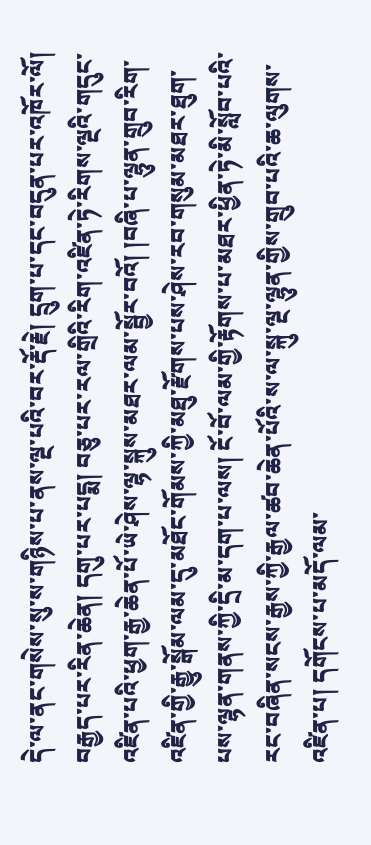དེ་ལ་ནང་གསེས་སུ་ས་གཉིས་པ་ནས་ལྔ་པའི་བར་རྡོ་རྗེ། དྲུག་པ་དང་བདུན་པར་འཁོར་ལོ། བརྒྱད་པར་རིན་ཆེན། དགུ་པར་པདྨ། བཅུ་པར་རལ་གྲིའི་རིག་འཛིན་ཏེ་རིགས་ལྔའི་གདུང་འཛིན་པའི་ཕྱག་རྒྱ་ཆེན་པོ་ཡེ་ཤེས་ལྷ་སྐུས་མཐར་ལམ་སྦྱོར་བའོ། །བཞི་པ་ལྷུན་གྲུབ་རིག་འཛིན་གྱི་རྒྱུ་སྒོམ་ལམ་དུ་མཐོང་གོམས་ཀྱི་མཐུ་རྫོགས་པས་ཤེས་རབ་གསུམ་མཐར་ཐུག་པས་ལྷན་གནས་ཀྱི་དྲི་མ་དག་པ་ལས། ངོ་བོ་ལམ་གྱི་རྟོགས་པ་མཐར་ཕྱིན་ཏེ་མི་སློབ་པའི་རང་བཞིན་སངས་རྒྱས་ཀྱི་རྒྱལ་ཚབ་ཆེན་པོའི་ས་ལ་སྐུ་ལྔ་ལྷུན་གྱིས་གྲུབ་པའི་ཆ་ལུགས་འཛིན་པ། དགོངས་པ་མདོ་ལམ་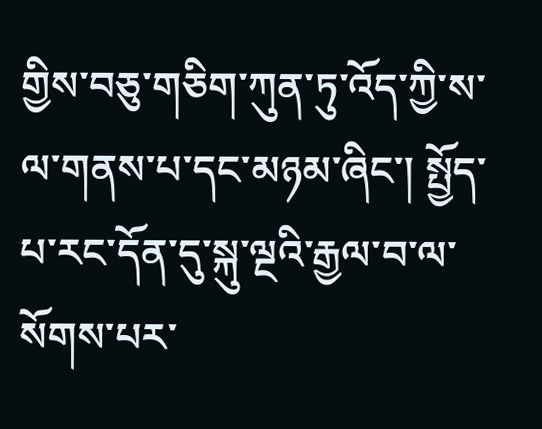གྱིས་བཅུ་གཅིག་ཀུན་ཏུ་འོད་ཀྱི་ས་ལ་གནས་པ་དང་མཉམ་ཞིང་། སྤྱོད་པ་རང་དོན་དུ་སྐུ་ལྔའི་རྒྱལ་བ་ལ་སོགས་པར་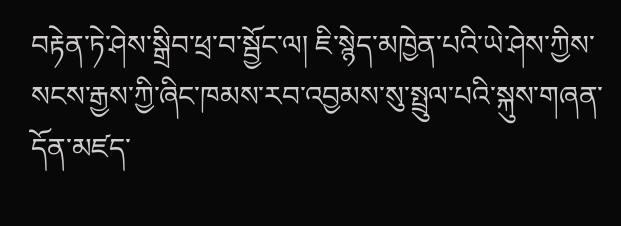བརྟེན་ཏེ་ཤེས་སྒྲིབ་ཕྲ་བ་སྦྱོང་ལ། ཇི་སྙེད་མཁྱེན་པའི་ཡེ་ཤེས་ཀྱིས་སངས་རྒྱས་ཀྱི་ཞིང་ཁམས་རབ་འབྱམས་སུ་སྤྲུལ་པའི་སྐུས་གཞན་དོན་མཛད་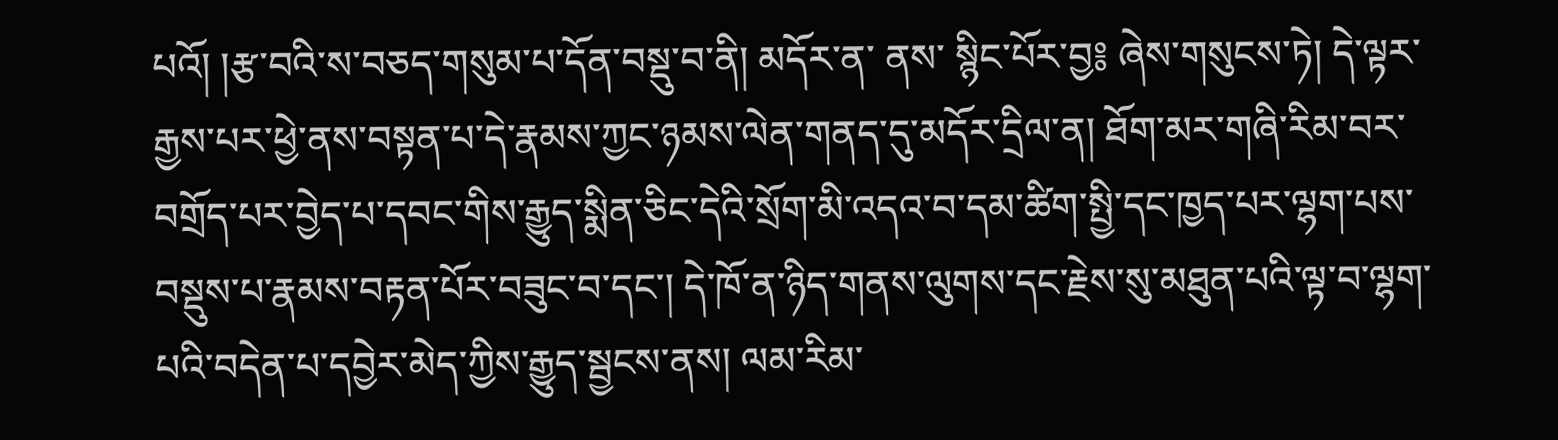པའོ། །རྩ་བའི་ས་བཅད་གསུམ་པ་དོན་བསྡུ་བ་ནི། མདོར་ན་ ནས་ སྙིང་པོར་བྱ༔ ཞེས་གསུངས་ཏེ། དེ་ལྟར་རྒྱས་པར་ཕྱེ་ནས་བསྟན་པ་དེ་རྣམས་ཀྱང་ཉམས་ལེན་གནད་དུ་མདོར་དྲིལ་ན། ཐོག་མར་གཞི་རིམ་བར་བགྲོད་པར་བྱེད་པ་དབང་གིས་རྒྱུད་སྨིན་ཅིང་དེའི་སྲོག་མི་འདའ་བ་དམ་ཚིག་སྤྱི་དང་ཁྱད་པར་ལྷག་པས་བསྡུས་པ་རྣམས་བརྟན་པོར་བཟུང་བ་དང་། དེ་ཁོ་ན་ཉིད་གནས་ལུགས་དང་རྗེས་སུ་མཐུན་པའི་ལྟ་བ་ལྷག་པའི་བདེན་པ་དབྱེར་མེད་ཀྱིས་རྒྱུད་སྦྱངས་ནས། ལམ་རིམ་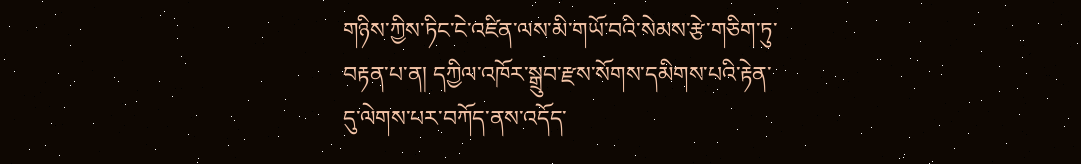གཉིས་ཀྱིས་ཏིང་ངེ་འཛིན་ལས་མི་གཡོ་བའི་སེམས་རྩེ་གཅིག་ཏུ་བརྟན་པ་ན། དཀྱིལ་འཁོར་སྒྲུབ་རྫས་སོགས་དམིགས་པའི་རྟེན་དུ་ལེགས་པར་བཀོད་ནས་འདོད་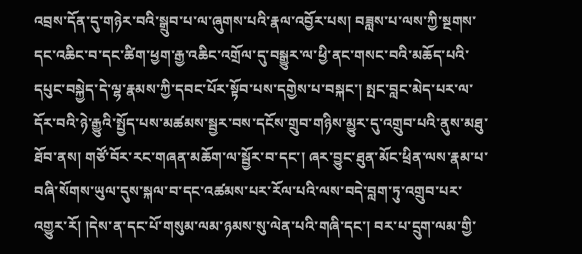འབྲས་དོན་དུ་གཉེར་བའི་སྒྲུབ་པ་ལ་ཞུགས་པའི་རྣལ་འབྱོར་པས། བཟླས་པ་ལས་ཀྱི་སྔགས་དང་འཆིང་བ་དང་ཚིག་ཕྱག་རྒྱ་འཆིང་འགྲོལ་དུ་བསྒྱུར་ལ་ཕྱི་ནང་གསང་བའི་མཆོད་པའི་དཔུང་བསྐྱེད་དེ་ལྷ་རྣམས་ཀྱི་དབང་པོར་སྟོབ་པས་དགྱེས་པ་བསྐང་། སྤང་བླང་མེད་པར་ལ་དོར་བའི་ཉེ་རྒྱུའི་སྤྱོད་པས་མཚམས་སྦྱར་བས་དངོས་གྲུབ་གཉིས་མྱུར་དུ་འགྲུབ་པའི་ནུས་མཐུ་ཐོབ་ནས། གཙོ་བོར་རང་གཞན་མཆོག་ལ་སྦྱོར་བ་དང་། ཞར་བྱུང་ཐུན་མོང་ཕྲིན་ལས་རྣམ་པ་བཞི་སོགས་ཡུལ་དུས་སྐལ་བ་དང་འཚམས་པར་རོལ་པའི་ལས་བདེ་བླག་ཏུ་འགྲུབ་པར་འགྱུར་རོ། །དེས་ན་དང་པོ་གསུམ་ལམ་ཉམས་སུ་ལེན་པའི་གཞི་དང་། བར་པ་དྲུག་ལམ་གྱི་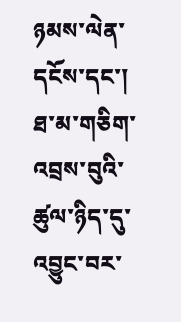ཉམས་ལེན་དངོས་དང་། ཐ་མ་གཅིག་འབྲས་བུའི་ཚུལ་ཉིད་དུ་འབྱུང་བར་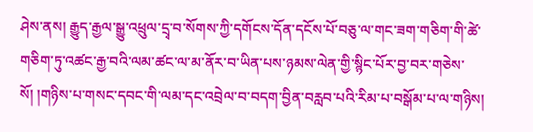ཤེས་ནས། རྒྱུད་རྒྱལ་སྒྱུ་འཕྲུལ་དྲྭ་བ་སོགས་ཀྱི་དགོངས་དོན་དངོས་པོ་བཅུ་ལ་གང་ཟག་གཅིག་གི་ཚེ་གཅིག་ཏུ་འཚང་རྒྱ་བའི་ལམ་ཚང་ལ་མ་ནོར་བ་ཡིན་པས་ཉམས་ལེན་གྱི་སྙིང་པོར་བྱ་བར་གཅེས་སོ། །གཉིས་པ་གསང་དབང་གི་ལམ་དང་འབྲེལ་བ་བདག་བྱིན་བརླབ་པའི་རིམ་པ་བསྒོམ་པ་ལ་གཉིས།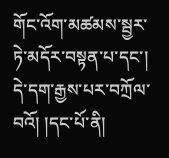གོང་འོག་མཚམས་སྦྱར་ཏེ་མདོར་བསྟན་པ་དང་། དེ་དག་རྒྱས་པར་བཀྲོལ་བའོ། །དང་པོ་ནི།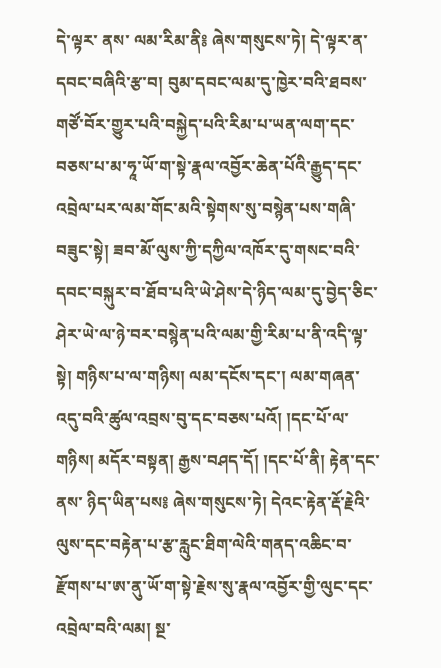དེ་ལྟར་ ནས་ ལམ་རིམ་ནི༔ ཞེས་གསུངས་ཏེ། དེ་ལྟར་ན་དབང་བཞིའི་རྩ་བ། བུམ་དབང་ལམ་དུ་ཁྱེར་བའི་ཐབས་གཙོ་བོར་གྱུར་པའི་བསྐྱེད་པའི་རིམ་པ་ཡན་ལག་དང་བཅས་པ་མ་ཧཱ་ཡོ་ག་སྟེ་རྣལ་འབྱོར་ཆེན་པོའི་རྒྱུད་དང་འབྲེལ་པར་ལམ་གོང་མའི་སྟེགས་སུ་བསྙེན་པས་གཞི་བཟུང་སྟེ། ཟབ་མོ་ལུས་ཀྱི་དཀྱིལ་འཁོར་དུ་གསང་བའི་དབང་བསྐུར་བ་ཐོབ་པའི་ཡེ་ཤེས་དེ་ཉིད་ལམ་དུ་བྱེད་ཅིང་ཤེར་ཡེ་ལ་ཉེ་བར་བསྙེན་པའི་ལམ་གྱི་རིམ་པ་ནི་འདི་ལྟ་སྟེ། གཉིས་པ་ལ་གཉིས། ལམ་དངོས་དང་། ལམ་གཞན་འདུ་བའི་ཚུལ་འབྲས་བུ་དང་བཅས་པའོ། །དང་པོ་ལ་གཉིས། མདོར་བསྟན། རྒྱས་བཤད་དོ། །དང་པོ་ནི། རྟེན་དང་ ནས་ ཉིད་ཡིན་པས༔ ཞེས་གསུངས་ཏེ། དེའང་རྟེན་རྡོ་རྗེའི་ལུས་དང་བརྟེན་པ་རྩ་རླུང་ཐིག་ལེའི་གནད་འཆིང་བ་རྫོགས་པ་ཨ་ནུ་ཡོ་ག་སྟེ་རྗེས་སུ་རྣལ་འབྱོར་གྱི་ལུང་དང་འབྲེལ་བའི་ལམ། སྔ་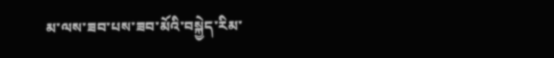མ་ལས་ཟབ་པས་ཟབ་མོའི་བསྐྱེད་རིམ་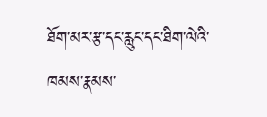ཐོག་མར་རྩ་དང་རླུང་དང་ཐིག་ལེའི་ཁམས་རྣམས་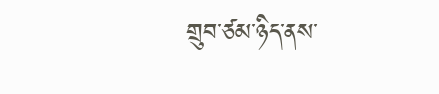གྲུབ་ཙམ་ཉིད་ནས་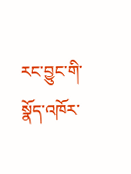རང་བྱུང་གི་སྣོད་འཁོར་